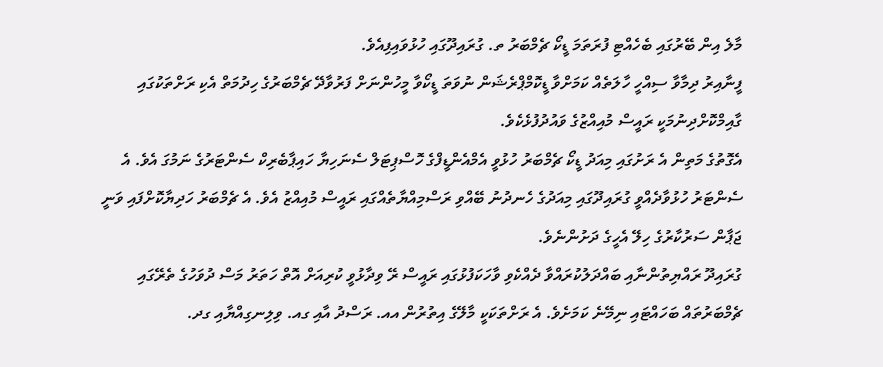މާލެ އިން ބޭރުގައި ބެހެއްޓި ފުރަތަމަ ޑީކޯ ޗެމްބަރު ތ. ގުރައިދޫގައި ހުޅުވައިފިއެވެ.
ފީނާއިރު ދިމާވާ ސިއްހީ ހާލަތެއް ކަމަށްވާ ޑީކޮމްޕްރެޝަން ނުވަތަ ޑީކޯވާ މީހުންނަށް ފަރުވާދޭ ޗެމްބަރުގެ ހިދުމަތް އެކި ރަށްތަކުގައި ގާއިމްކޮށްދިނުމަކީ ރައީސް މުއިއްޒުގެ ވައުދުފުޅެކެވެ.
އެގޮތުގެ މަތިން އެ ރަށުގައި މިއަދު ޑީކޯ ޗެމްބަރު ހުޅުވީ އެމްއެންޑީފްގެ ހޮސްޕިޓަލް ސެނަހިޔާ ހައިޕާބެރިކް ސެންޓަރުގެ ނަމުގަ އެވެ. އެ ސެންޓަރު ހުޅުވާދެއްވީ ގުރައިދޫގައި މިއަދުގެ ހެނދުނު ބޭއްވި ރަސްމިއްޔާތެއްގައި ރައީސް މުއިއްޒު އެވެ. އެ ޗެމްބަރު ހަދިޔާކޮށްފައި ވަނީ ޖަޕާން ސަރުކާރުގެ ހިލޭ އެހީގެ ދަށުންނެވެ.
ގުރައިދޫ ރައްޔިތުންނާއި ބައްދަލުކުރައްވާ ދެއްކެވި ވާހަކަފުޅުގައި ރައީސް ރޭ ވިދާޅުވީ ކުރިއަށް އޮތް ހަތަރު މަސް ދުވަހުގެ ތެރޭގައި ޗެމްބަރުތައް ބަހައްޓައި ނިމޭނެ ކަމަށެވެ. އެ ރަށްތަކަކީ މާލޭގެ އިތުރުން އއ. ރަސްދު އާއި ގއ. ވިލިނގިއްޔާއި ގދ.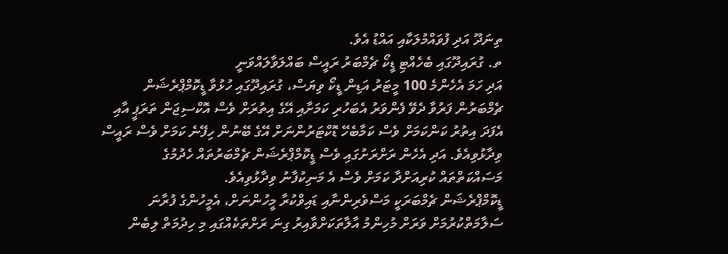ތިނަދޫ އަދި ފުވައްމުލަކާއި އައްޑު އެވެ.
ތ. ގުރައިދޫގައި ބެހެއްޓި ޑީކޯ ޗެމްބަރު ރައީސް ބައްލަވާލައްވަނީ
އަދި ހަމަ އެހެންމެ 100 މީޓަރު އަޑިން ޑީކޯ ވިޔަސް، ގުރައިދޫގައި ހުޅުވާ ޑީކޮމްޕްރެޝަން ޗެމްބަރުން ފަރުވާ ދެވޭ ފެންވަރު އެބަހުރި ކަމަށާއި އޭގެ އިތުރަށް ވެސް އޮކްސިޖަން ތަރަޕީ އާއި އެފަދަ އިތުރު ކަންކަމަށް ވެސް ކަމާބެހޭ ޑޮކްޓަރުންނަށް އޭގެ ބޭނުން ހިފޭނެ ކަމަށް ވެސް ރައީސް ވިދާޅުވިއެވެ. އަދި އެހެން ރަށްރަށުގައި ވެސް ޑީކޮމްޕްރެޝަން ޗެމްބަރުތައް ހެދުމުގެ މަސައްކަތްތައް ކުރިއަށްދާ ކަމަށް ވެސް އެ މަނިކުފާނު ވިދާޅުވިއެވެ.
ޑީކޮމްޕްރެޝަން ޗެމްބަރަކީ މަސްވެރިންނާއި ޑައިވްކުރާ މީހުންނަށް، އެމީހުންގެ ފުރާނަ ސަލާމަތްކުރުމަށް ވަރަށް މުހިންމު އާލާތަކަށްވާއިރު ގިނަ ރަށްތަކެއްގައި މި ހިދުމަތް ލިބެން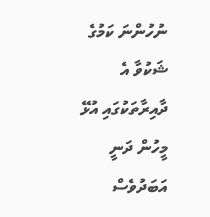ނުހުންނަ ކަމުގެ ޝަކުވާ އެ ދާއިރާތަކުގައި އުޅޭ މީހުން ދަނީ އަބަދުވެސް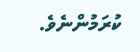ކުރަމުންނެވެ.